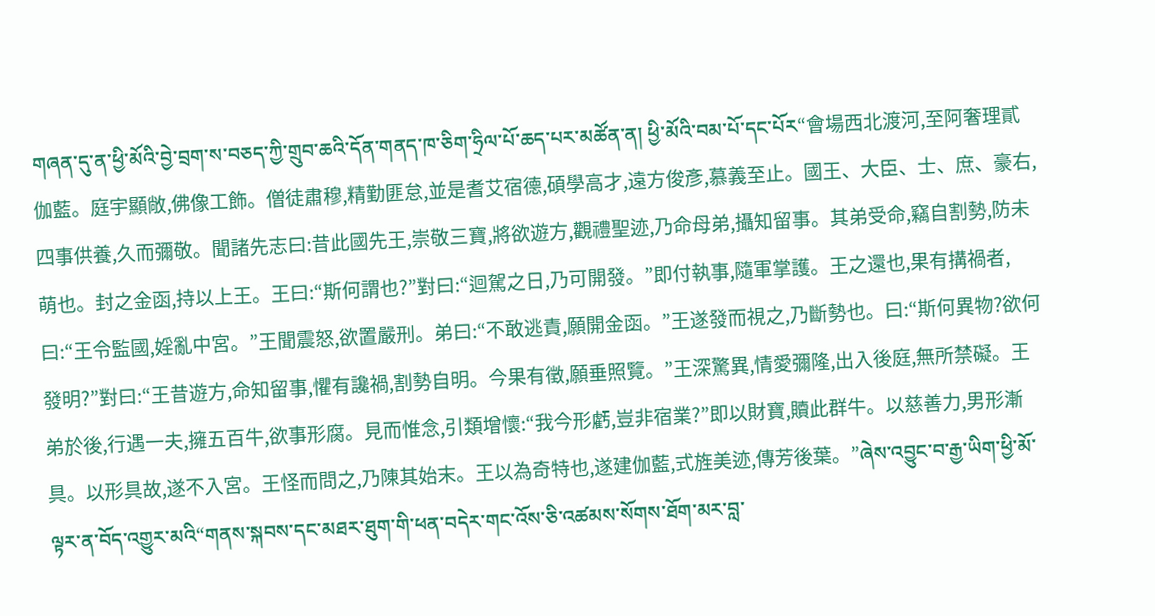གཞན་དུ་ན་ཕྱི་མོའི་བྱེ་བྲག་ས་བཅད་ཀྱི་གྲུབ་ཆའི་དོན་གནད་ཁ་ཅིག་ཧྲིལ་པོ་ཆད་པར་མཚོན་ན། ཕྱི་མོའི་བམ་པོ་དང་པོར“會場西北渡河,至阿奢理貳伽藍。庭宇顯敞,佛像工飾。僧徒肅穆,精勤匪怠,並是耆艾宿德,碩學高才,遠方俊彥,慕義至止。國王、大臣、士、庶、豪右,四事供養,久而彌敬。聞諸先志曰:昔此國先王,崇敬三寶,將欲遊方,觀禮聖迹,乃命母弟,攝知留事。其弟受命,竊自割勢,防未萌也。封之金函,持以上王。王曰:“斯何謂也?”對曰:“迴駕之日,乃可開發。”即付執事,隨軍掌護。王之還也,果有搆禍者,曰:“王令監國,婬亂中宮。”王聞震怒,欲置嚴刑。弟曰:“不敢逃責,願開金函。”王遂發而視之,乃斷勢也。曰:“斯何異物?欲何發明?”對曰:“王昔遊方,命知留事,懼有讒禍,割勢自明。今果有徵,願垂照覽。”王深驚異,情愛彌隆,出入後庭,無所禁礙。王弟於後,行遇一夫,擁五百牛,欲事形腐。見而惟念,引類增懷:“我今形虧,豈非宿業?”即以財寶,贖此群牛。以慈善力,男形漸具。以形具故,遂不入宮。王怪而問之,乃陳其始末。王以為奇特也,遂建伽藍,式旌美迹,傳芳後葉。”ཞེས་འབྱུང་བ་རྒྱ་ཡིག་ཕྱི་མོ་ལྟར་ན་བོད་འགྱུར་མའི“གནས་སྐབས་དང་མཐར་ཐུག་གི་ཕན་བདེར་གང་འོས་ཅི་འཚམས་སོགས་ཐོག་མར་བླ་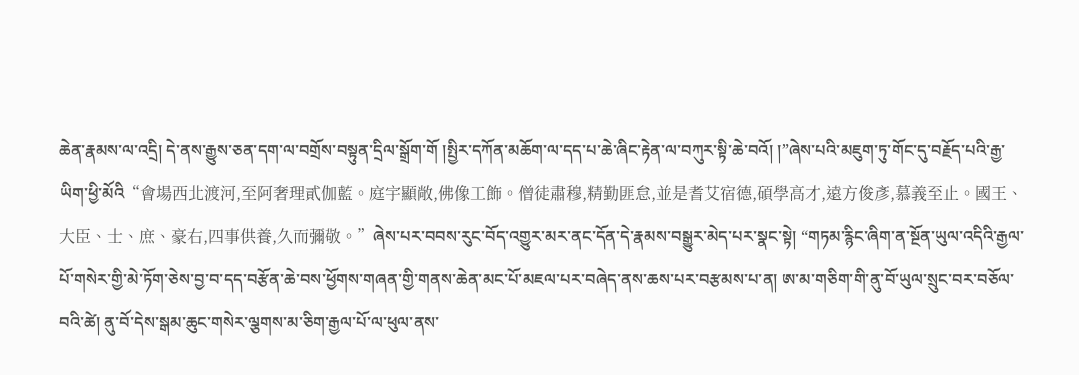ཆེན་རྣམས་ལ་འདྲི། དེ་ནས་རྒྱུས་ཅན་དག་ལ་བགྲོས་བསྟུན་དྲིལ་སྒྲོག་གོ །སྤྱིར་དཀོན་མཆོག་ལ་དད་པ་ཆེ་ཞིང་རྟེན་ལ་བཀུར་སྟི་ཆེ་བའོ། །”ཞེས་པའི་མཇུག་ཏུ་གོང་དུ་བརྗོད་པའི་རྒྱ་ཡིག་ཕྱི་མོའི“會場西北渡河,至阿奢理貳伽藍。庭宇顯敞,佛像工飾。僧徒肅穆,精勤匪怠,並是耆艾宿德,碩學高才,遠方俊彥,慕義至止。國王、大臣、士、庶、豪右,四事供養,久而彌敬。”ཞེས་པར་བབས་རུང་བོད་འགྱུར་མར་ནང་དོན་དེ་རྣམས་བསྒྱུར་མེད་པར་སྣང་སྟེ། “གཏམ་རྙིང་ཞིག་ན་སྔོན་ཡུལ་འདིའི་རྒྱལ་པོ་གསེར་གྱི་མེ་ཏོག་ཅེས་བྱ་བ་དད་བརྩོན་ཆེ་བས་ཕྱོགས་གཞན་གྱི་གནས་ཆེན་མང་པོ་མཇལ་པར་བཞེད་ནས་ཆས་པར་བརྩམས་པ་ན། ཨ་མ་གཅིག་གི་ནུ་བོ་ཡུལ་སྲུང་བར་བཅོལ་བའི་ཚེ། ནུ་བོ་དེས་སྒམ་ཆུང་གསེར་ལྕགས་མ་ཅིག་རྒྱལ་པོ་ལ་ཕུལ་ནས་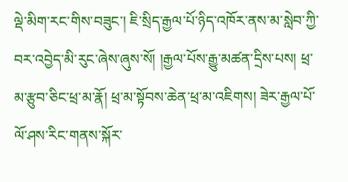ལྡེ་མིག་རང་གིས་བཟུང་། ཇི་སྲིད་རྒྱལ་པོ་ཉིད་འཁོར་ནས་མ་སླེབ་ཀྱི་བར་འབྱེད་མི་རུང་ཞེས་ཞུས་སོ། །རྒྱལ་པོས་རྒྱུ་མཚན་དྲིས་པས། ཕྲ་མ་རྩུབ་ཅིང་ཕྲ་མ་རྣོ། ཕྲ་མ་སྟོབས་ཆེན་ཕྲ་མ་འཇིགས། ཟེར་རྒྱལ་པོ་ལོ་ཤས་རིང་གནས་སྐོར་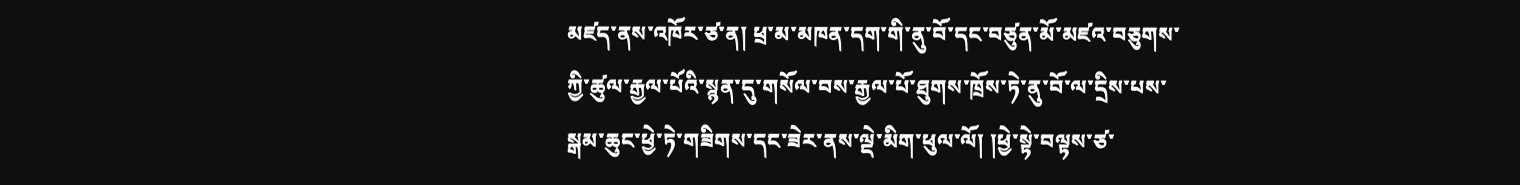མཛད་ནས་འཁོར་ཙ་ན། ཕྲ་མ་མཁན་དག་གི་ནུ་བོ་དང་བཙུན་མོ་མཛའ་བཅུགས་ཀྱི་ཚུལ་རྒྱལ་པོའི་སྙན་དུ་གསོལ་བས་རྒྱལ་པོ་ཐུགས་ཁྲོས་ཏེ་ནུ་བོ་ལ་དྲིས་པས་སྒམ་ཆུང་ཕྱེ་ཏེ་གཟིགས་དང་ཟེར་ནས་ལྡེ་མིག་ཕུལ་ལོ། །ཕྱེ་སྟེ་བལྟས་ཙ་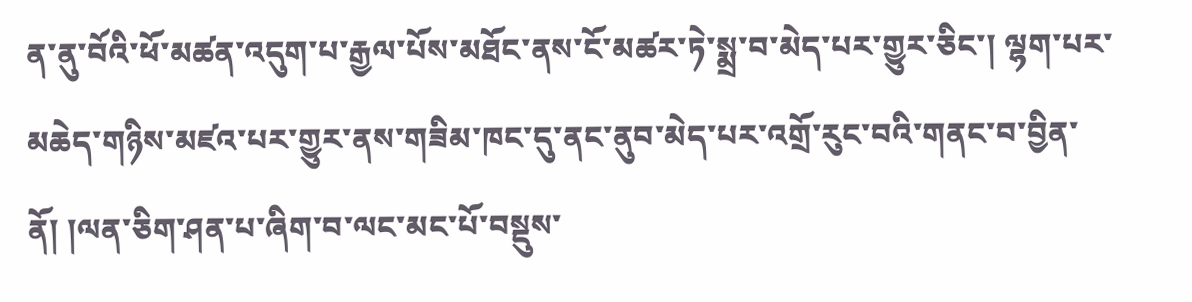ན་ནུ་བོའི་ཕོ་མཚན་འདུག་པ་རྒྱལ་པོས་མཐོང་ནས་ངོ་མཚར་ཏེ་སྨྲ་བ་མེད་པར་གྱུར་ཅིང་། ལྷག་པར་མཆེད་གཉིས་མཛའ་པར་གྱུར་ནས་གཟིམ་ཁང་དུ་ནང་ནུབ་མེད་པར་འགྲོ་རུང་བའི་གནང་བ་བྱིན་ནོ། །ལན་ཅིག་ཤན་པ་ཞིག་བ་ལང་མང་པོ་བསྡུས་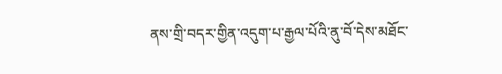ནས་གྲི་བདར་གྱིན་འདུག་པ་རྒྱལ་པོའི་ནུ་བོ་དེས་མཐོང་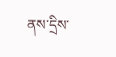ནས་དྲིས་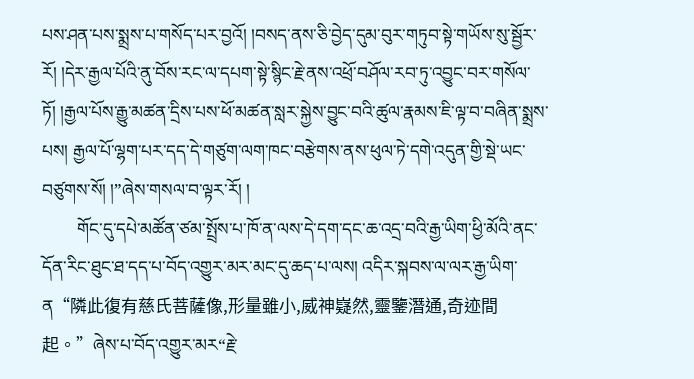པས་ཤན་པས་སྨྲས་པ་གསོད་པར་བྱའོ། །བསད་ནས་ཅི་བྱེད་དུམ་བུར་གཏུབ་སྟེ་གཡོས་སུ་སྦྱོར་རོ། །དེར་རྒྱལ་པོའི་ནུ་བོས་རང་ལ་དཔག་སྟེ་སྙིང་རྗེ་ནས་འཕྲོ་བཤོལ་རབ་ཏུ་འབྱུང་བར་གསོལ་ཏོ། །རྒྱལ་པོས་རྒྱུ་མཚན་དྲིས་པས་ཕོ་མཚན་སླར་སྐྱེས་བྱུང་བའི་ཚུལ་རྣམས་ཇི་ལྟ་བ་བཞིན་སྨྲས་པས། རྒྱལ་པོ་ལྷག་པར་དད་དེ་གཙུག་ལག་ཁང་བརྩེགས་ནས་ཕུལ་ཏེ་དགེ་འདུན་གྱི་སྡེ་ཡང་བཙུགས་སོ། །”ཞེས་གསལ་བ་ལྟར་རོ། །
        གོང་དུ་དཔེ་མཚོན་ཙམ་སྤྲོས་པ་ཁོ་ན་ལས་དེ་དག་དང་ཆ་འདྲ་བའི་རྒྱ་ཡིག་ཕྱི་མོའི་ནང་དོན་རིང་ཐུང་ཐ་དད་པ་བོད་འགྱུར་མར་མང་དུ་ཆད་པ་ལས། འདིར་སྐབས་ལ་ལར་རྒྱ་ཡིག་ན“隣此復有慈氏菩薩像,形量雖小,威神嶷然,靈鑒潛通,奇迹間起。”ཞེས་པ་བོད་འགྱུར་མར“རྗེ་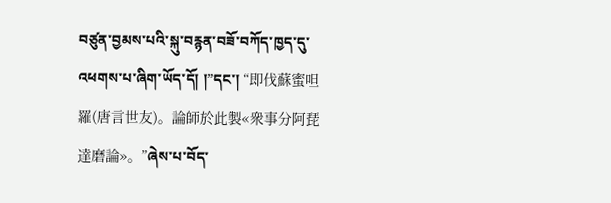བཙུན་བྱམས་པའི་སྐུ་བརྙན་བཟོ་བཀོད་ཁྱད་དུ་འཕགས་པ་ཞིག་ཡོད་དོ། །”དང་། “即伐蘇蜜呾羅(唐言世友)。論師於此製«衆事分阿琵達磨論»。”ཞེས་པ་བོད་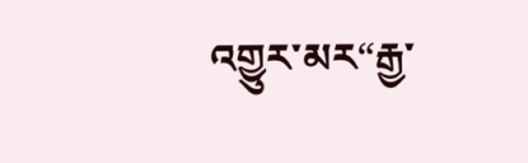འགྱུར་མར“རྒྱ་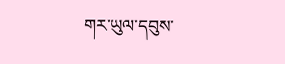གར་ཡུལ་དབུས་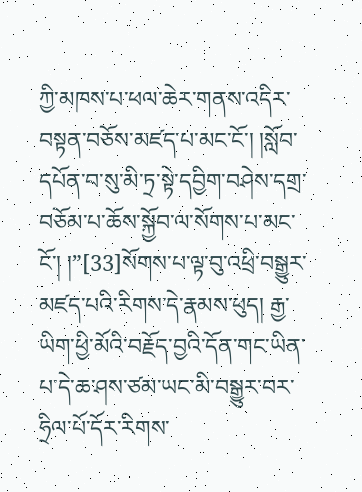ཀྱི་མཁས་པ་ཕལ་ཆེར་གནས་འདིར་བསྟན་བཅོས་མཛད་པ་མང་ངོ་། །སློབ་དཔོན་བ་སུ་མི་ཏྲ་སྟེ་དབྱིག་བཤེས་དགྲ་བཅོམ་པ་ཆོས་སྐྱོབ་ལ་སོགས་པ་མང་ངོ་། །”[33]སོགས་པ་ལྟ་བུ་འཕྲི་བསྒྱུར་མཛད་པའི་རིགས་དེ་རྣམས་ཕུད། རྒྱ་ཡིག་ཕྱི་མོའི་བརྗོད་བྱའི་དོན་གང་ཡིན་པ་དེ་ཆ་ཤས་ཙམ་ཡང་མི་བསྒྱུར་བར་ཧྲིལ་པོ་དོར་རིགས་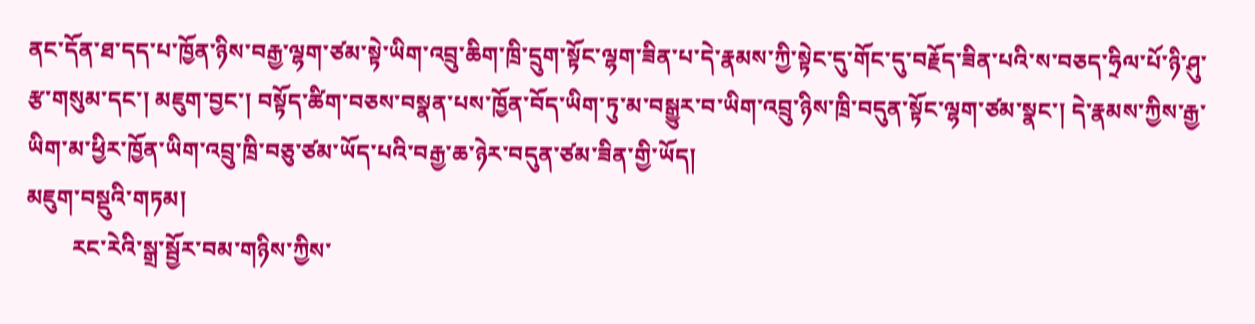ནང་དོན་ཐ་དད་པ་ཁྱོན་ཉིས་བརྒྱ་ལྷག་ཙམ་སྟེ་ཡིག་འབྲུ་ཆིག་ཁྲི་དྲུག་སྟོང་ལྷག་ཟིན་པ་དེ་རྣམས་ཀྱི་སྟེང་དུ་གོང་དུ་བརྗོད་ཟིན་པའི་ས་བཅད་ཧྲིལ་པོ་ཉི་ཤུ་རྩ་གསུམ་དང་། མཇུག་བྱང་། བསྟོད་ཚིག་བཅས་བསྣན་པས་ཁྱོན་བོད་ཡིག་ཏུ་མ་བསྒྱུར་བ་ཡིག་འབྲུ་ཉིས་ཁྲི་བདུན་སྟོང་ལྷག་ཙམ་སྣང་། དེ་རྣམས་ཀྱིས་རྒྱ་ཡིག་མ་ཕྱིར་ཁྱོན་ཡིག་འབྲུ་ཁྲི་བཅུ་ཙམ་ཡོད་པའི་བརྒྱ་ཆ་ཉེར་བདུན་ཙམ་ཟིན་གྱི་ཡོད།
མཇུག་བསྡུའི་གཏམ།
        རང་རེའི་སྒྲ་སྦྱོར་བམ་གཉིས་ཀྱིས་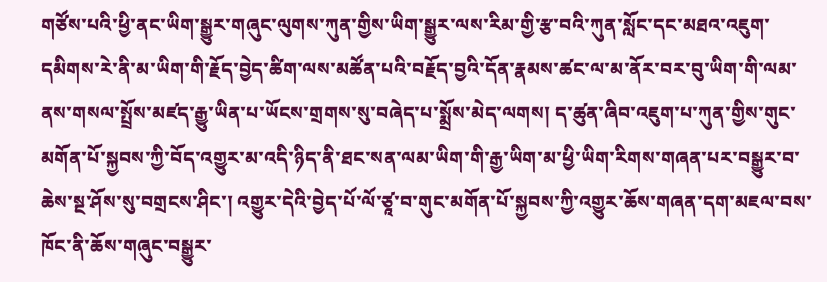གཙོས་པའི་ཕྱི་ནང་ཡིག་སྒྱུར་གཞུང་ལུགས་ཀུན་གྱིས་ཡིག་སྒྱུར་ལས་རིམ་གྱི་རྩ་བའི་ཀུན་སློང་དང་མཐའ་འཇུག་དམིགས་རེ་ནི་མ་ཡིག་གི་རྗོད་བྱེད་ཚིག་ལས་མཚོན་པའི་བརྗོད་བྱའི་དོན་རྣམས་ཚང་ལ་མ་ནོར་བར་བུ་ཡིག་གི་ལམ་ནས་གསལ་སྤྲོས་མཛད་རྒྱུ་ཡིན་པ་ཡོངས་གྲགས་སུ་བཞེད་པ་སྨྲོས་མེད་ལགས། ད་ཚུན་ཞིབ་འཇུག་པ་ཀུན་གྱིས་གུང་མགོན་པོ་སྐྱབས་ཀྱི་བོད་འགྱུར་མ་འདི་ཉིད་ནི་ཐང་སན་ལམ་ཡིག་གི་རྒྱ་ཡིག་མ་ཕྱི་ཡིག་རིགས་གཞན་པར་བསྒྱུར་བ་ཆེས་སྔ་ཤོས་སུ་བགྲངས་ཤིང་། འགྱུར་དེའི་བྱེད་པོ་ལོ་ཙཱ་བ་གུང་མགོན་པོ་སྐྱབས་ཀྱི་འགྱུར་ཆོས་གཞན་དག་མཇལ་བས་ཁོང་ནི་ཆོས་གཞུང་བསྒྱུར་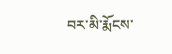བར་མི་རྨོངས་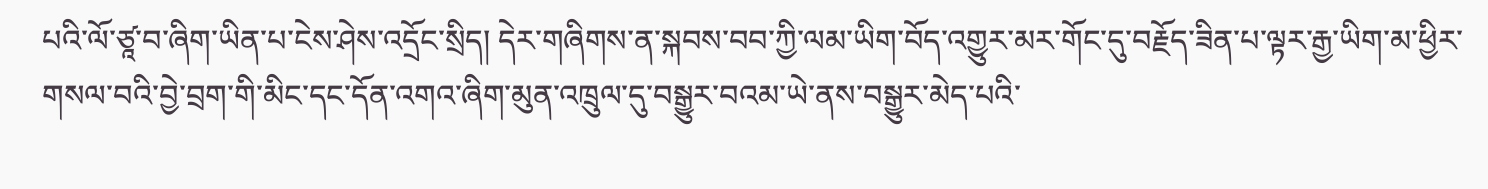པའི་ལོ་ཙཱ་བ་ཞིག་ཡིན་པ་ངེས་ཤེས་འདྲོང་སྲིད། དེར་གཞིགས་ན་སྐབས་བབ་ཀྱི་ལམ་ཡིག་བོད་འགྱུར་མར་གོང་དུ་བརྗོད་ཟིན་པ་ལྟར་རྒྱ་ཡིག་མ་ཕྱིར་གསལ་བའི་བྱེ་བྲག་གི་མིང་དང་དོན་འགའ་ཞིག་མུན་འཁྲུལ་དུ་བསྒྱུར་བའམ་ཡེ་ནས་བསྒྱུར་མེད་པའི་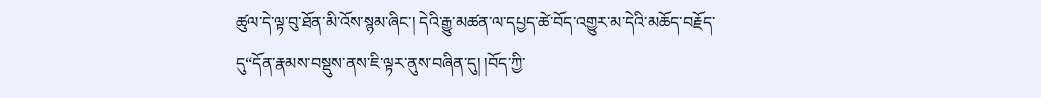ཚུལ་དེ་ལྟ་བུ་ཐོན་མི་འོས་སྙམ་ཞིང་། དེའི་རྒྱུ་མཚན་ལ་དཔྱད་ཚེ་བོད་འགྱུར་མ་དེའི་མཆོད་བརྗོད་དུ“དོན་རྣམས་བསྡུས་ནས་ཇི་ལྟར་ནུས་བཞིན་དུ། །བོད་ཀྱི་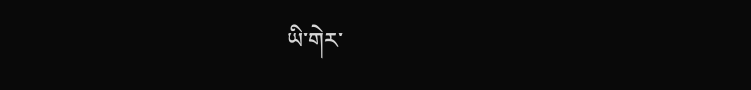ཡི་གེར་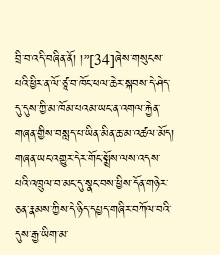བྲི་བ་འདི་བཞིན་ནོ། །”[34]ཞེས་གསུངས་པའི་ཕྱིར་ན་ལོ་ཙཱ་བ་ཁོང་ཕལ་ཆེར་སྐབས་དེ་ཤེད་དུ་དུས་ཀྱི་མ་ཁོམ་པའམ་ཡང་ན་འགལ་རྐྱེན་གཞན་གྱིས་བསླད་པ་ཡིན་མིན་ཆ་མ་འཚལ་མོད། གཞན་ཡང་འགྱུར་དེར་གོང་སྨྲོས་ལས་འདས་པའི་འཁྲུལ་བ་མང་དུ་སྣང་བས་ཕྱིས་དོན་གཉེར་ཅན་རྣམས་ཀྱིས་དེ་ཉིད་དཔྱད་གཞིར་བཀོལ་བའི་དུས་རྒྱ་ཡིག་མ་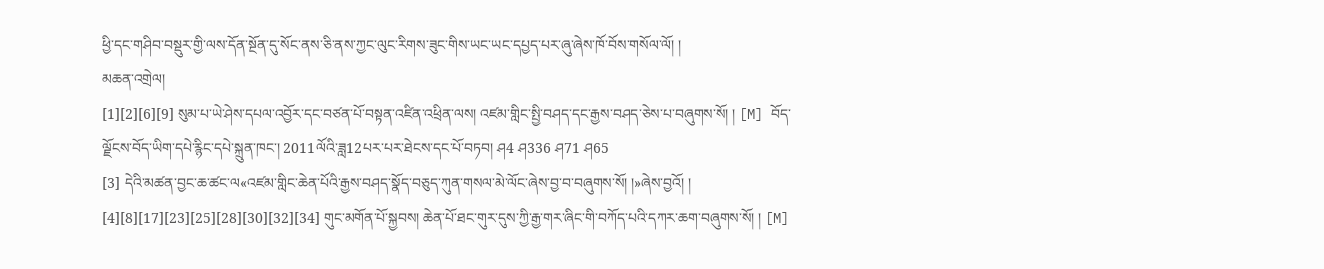ཕྱི་དང་གཤིབ་བསྡུར་གྱི་ལས་དོན་སྔོན་དུ་སོང་ནས་ཅི་ནས་ཀྱང་ལུང་རིགས་ཟུང་གིས་ཡང་ཡང་དཔྱད་པར་ཞུ་ཞེས་ཁོ་བོས་གསོལ་ལོ། །
མཆན་འགྲེལ།
[1][2][6][9] སུམ་པ་ཡེ་ཤེས་དཔལ་འབྱོར་དང་བཙན་པོ་བསྟན་འཛིན་འཕྲིན་ལས། འཛམ་གླིང་སྤྱི་བཤད་དང་རྒྱས་བཤད་ཅེས་པ་བཞུགས་སོ། ། [M] བོད་ལྗོངས་བོད་ཡིག་དཔེ་རྙིང་དཔེ་སྐྲུན་ཁང་། 2011ལོའི་ཟླ12པར་པར་ཐེངས་དང་པོ་བཏབ། ཤ4 ཤ336 ཤ71 ཤ65
[3] དེའི་མཚན་བྱང་ཆ་ཚང་ལ«འཛམ་གླིང་ཆེན་པོའི་རྒྱས་བཤད་སྣོད་བཅུད་ཀུན་གསལ་མེ་ལོང་ཞེས་བྱ་བ་བཞུགས་སོ། །»ཞེས་བྱའོ། །
[4][8][17][23][25][28][30][32][34] གུང་མགོན་པོ་སྐྱབས། ཆེན་པོ་ཐང་གུར་དུས་ཀྱི་རྒྱ་གར་ཞིང་གི་བཀོད་པའི་དཀར་ཆག་བཞུགས་སོ། ། [M]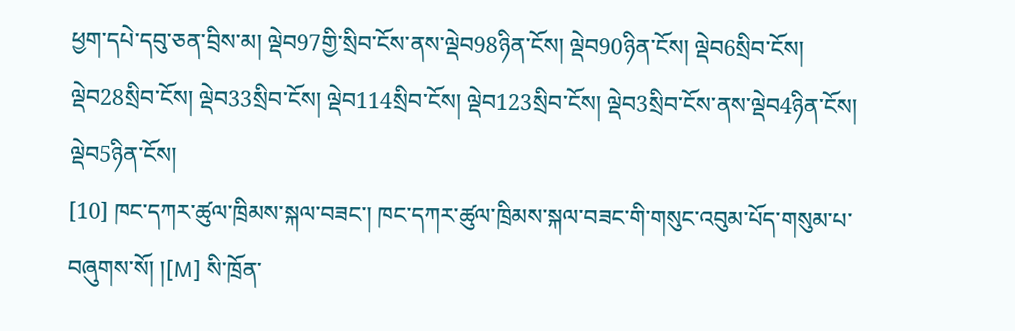ཕྱག་དཔེ་དབུ་ཅན་བྲིས་མ། ལྡེབ97གྱི་སྲིབ་ངོས་ནས་ལྡེབ98ཉིན་ངོས། ལྡེབ90ཉིན་ངོས། ལྡེབ6སྲིབ་ངོས། ལྡེབ28སྲིབ་ངོས། ལྡེབ33སྲིབ་ངོས། ལྡེབ114སྲིབ་ངོས། ལྡེབ123སྲིབ་ངོས། ལྡེབ3སྲིབ་ངོས་ནས་ལྡེབ4ཉིན་ངོས། ལྡེབ5ཉིན་ངོས།
[10] ཁང་དཀར་ཚུལ་ཁྲིམས་སྐལ་བཟང་། ཁང་དཀར་ཚུལ་ཁྲིམས་སྐལ་བཟང་གི་གསུང་འབུམ་པོད་གསུམ་པ་བཞུགས་སོ། །[M] སི་ཁྲོན་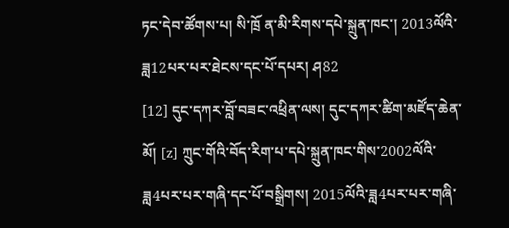ཏང་དེབ་ཚོགས་པ། སི་ཁྲོ ན་མི་རིགས་དཔེ་སྐྲུན་ཁང་། 2013ལོའི་ཟླ12པར་པར་ཐེངས་དང་པོ་དཔར། ཤ82
[12] དུང་དཀར་བློ་བཟང་འཕྲིན་ལས། དུང་དཀར་ཚིག་མཛོད་ཆེན་མོ། [z] ཀྲུང་གོའི་བོད་རིག་པ་དཔེ་སྐྲུན་ཁང་གིས་2002ལོའི་ཟླ4པར་པར་གཞི་དང་པོ་བསྒྲིགས། 2015ལོའི་ཟླ4པར་པར་གཞི་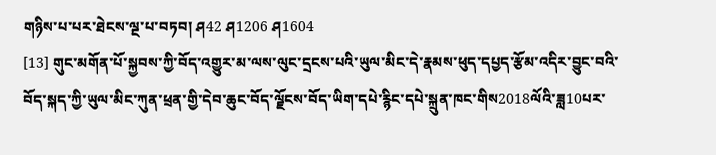གཉིས་པ་པར་ཐེངས་ལྔ་པ་བཏབ། ཤ42 ཤ1206 ཤ1604
[13] གུང་མགོན་པོ་སྐྱབས་ཀྱི་བོད་འགྱུར་མ་ལས་ལུང་དྲངས་པའི་ཡུལ་མིང་དེ་རྣམས་ཕུད་དཔྱད་རྩོམ་འདིར་བྱུང་བའི་བོད་སྐད་ཀྱི་ཡུལ་མིང་ཀུན་ཕྲན་གྱི་དེབ་ཆུང་བོད་ལྗོངས་བོད་ཡིག་དཔེ་རྙིང་དཔེ་སྐྲུན་ཁང་གིས2018ལོའི་ཟླ10པར་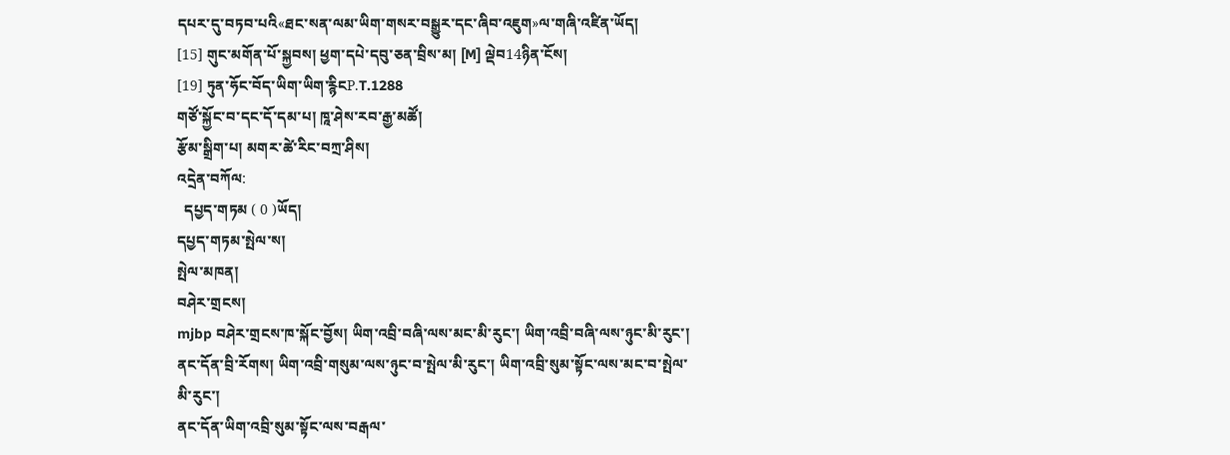དཔར་དུ་བཏབ་པའི«ཐང་སན་ལམ་ཡིག་གསར་བསྒྱུར་དང་ཞིབ་འཇུག»ལ་གཞི་འཛིན་ཡོད།
[15] གུང་མགོན་པོ་སྐྱབས། ཕྱག་དཔེ་དབུ་ཅན་བྲིས་མ། [M] ལྡེབ14ཉིན་ངོས།
[19] ཏུན་ཧོང་བོད་ཡིག་ཡིག་རྙིངP.T.1288
གཙོ་སྐྱོང་བ་དང་དོ་དམ་པ། ཁཱ་ཤེས་རབ་རྒྱ་མཚོ།
རྩོམ་སྒྲིག་པ། མགར་ཚེ་རིང་བཀྲ་ཤིས།
འདྲེན་བཀོལ:
  དཔྱད་གཏམ ( 0 )ཡོད།
དཔྱད་གཏམ་སྤེལ་ས།
སྤེལ་མཁན།
བཤེར་གྲངས།
mjbp བཤེར་གྲངས་ཁ་སྐོང་བྱོས། ཡིག་འབྲི་བཞི་ལས་མང་མི་རུང་། ཡིག་འབྲི་བཞི་ལས་ཉུང་མི་རུང་།
ནང་དོན་བྲི་རོགས། ཡིག་འབྲི་གསུམ་ལས་ཉུང་བ་སྤེལ་མི་རུང་། ཡིག་འབྲི་སུམ་སྟོང་ལས་མང་བ་སྤེལ་མི་རུང་།
ནང་དོན་ཡིག་འབྲི་སུམ་སྟོང་ལས་བརྒལ་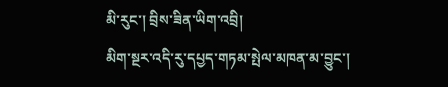མི་རུང་། བྲིས་ཟིན་ཡིག་འབྲི།
མིག་སྔར་འདི་རུ་དཔྱད་གཏམ་སྤེལ་མཁན་མ་བྱུང་།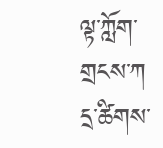ལྟ་ཀློག་གྲངས་ཀ
དྲ་ཚིགས་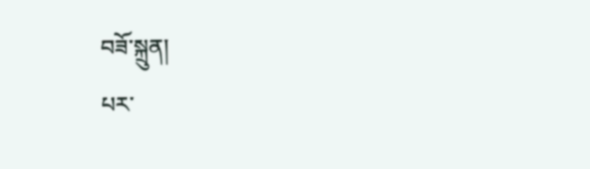བཟོ་སྐྲུན།
པར་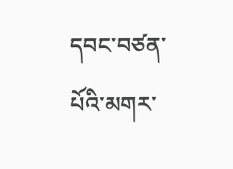དབང་བཙན་པོའི་མགར་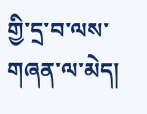གྱི་དྲ་བ་ལས་གཞན་ལ་མེད།